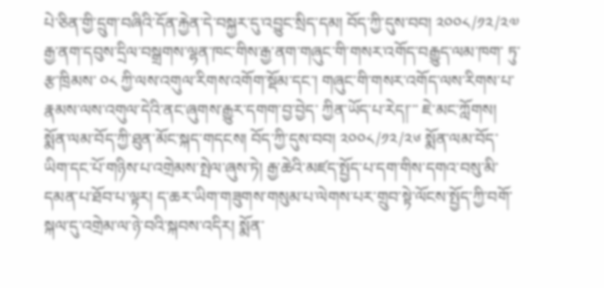པེ་ཅིན་གྱི་དྲུག་བཞིའི་དོན་རྐྱེན་དེ་བསྐྱར་དུ་འབྱུང་སྲིད་དམ། བོད་ཀྱི་དུས་བབ། ༢༠༠༨/༡༢/༢༧ རྒྱ་ནག་དབུས་དྲིལ་བསྒྲགས་ལྷན་ཁང་གིས་རྒྱ་ནག་གཞུང་གི་གསར་འགོད་བརྒྱུད་ལམ་ཁག་ ཏུ་རྩ་ཁྲིམས་ ༠༨ ཀྱི་ལས་འགུལ་རིགས་འགོག་སྡོམ་དང་། གཞུང་གི་གསར་འགོད་ལས་རིགས་པ་རྣམས་ལས་འགུལ་དེའི་ནང་ཞུགས་རྒྱུར་དགག་བྱ་བྱེད་ ཀྱིན་ཡོད་པ་རེད།་་་ ཇེ་མང་ཀློགས།
སྨོན་ལམ་བོད་ཀྱི་ཐུན་མོང་སྐད་གདངས། བོད་ཀྱི་དུས་བབ། ༢༠༠༨/༡༢/༢༦ སྨོན་ལམ་བོད་ཡིག་དང་པོ་གཉིས་པ་འགྲེམས་སྤེལ་ཞུས་ཏེ། རྒྱ་ཆེའི་མཛད་སྤྱོད་པ་དག་གིས་དགའ་བསུ་མི་དམན་པ་ཐོབ་པ་ལྟར། ད་ཆར་ཡིག་གཟུགས་གསུམ་པ་ལེགས་པར་གྲུབ་སྟེ་ལོངས་སྤྱོད་ཀྱི་བགོ་སྐལ་དུ་འགྲེམ་ལ་ཉེ་བའི་སྐབས་འདིར། སྨོན་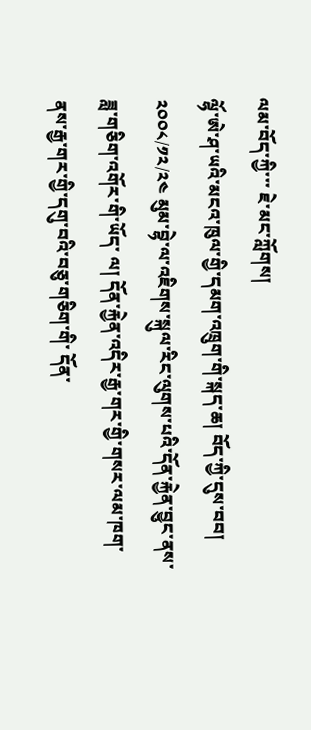ལམ་བོད་ཀྱི་་་ ཇེ་མང་ཀློགས།
ལྷོ་ཨེ་ཤ་ཡའི་མངའ་ཁུལ་གྱི་དམག་འཁྲུག་གི་སྐད་ཆ། བོད་ཀྱི་དུས་བབ། ༢༠༠༨/༡༢/༢༤ མུམ་བྷེ་ལ་འཇིགས་སྐུལ་རིང་ལུགས་པའི་དོན་རྐྱེན་བྱུང་ནས་ཟླ་གཅིག་འགོར་གི་ཡོད་ ལ། དོན་རྐྱེན་འདིར་རྒྱ་གར་གྱི་གསར་ལམ་ཁག་ནས་རྒྱ་གར་གྱི་དགུ་བའི་བཅུ་གཅིག་གི་ དོན་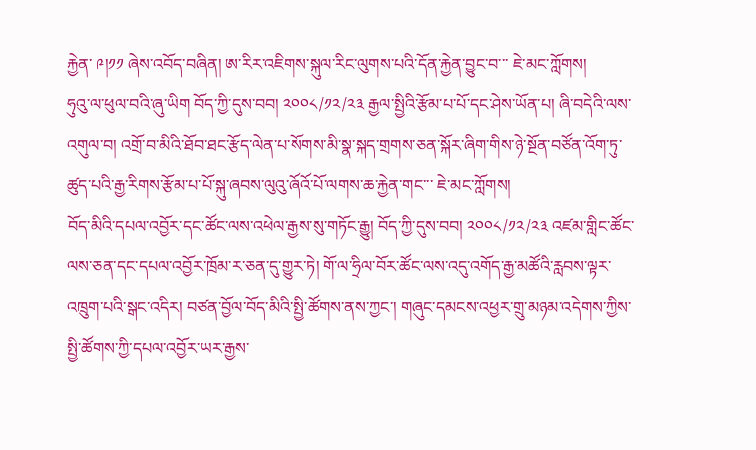རྐྱེན་ ༩།༡༡ ཞེས་འབོད་བཞིན། ཨ་རིར་འཇིགས་སྐུལ་རིང་ལུགས་པའི་དོན་རྐྱེན་བྱུང་བ་་་ ཇེ་མང་ཀློགས།
ཧུའུ་ལ་ཕུལ་བའི་ཞུ་ཡིག བོད་ཀྱི་དུས་བབ། ༢༠༠༨/༡༢/༢༣ རྒྱལ་སྤྱིའི་རྩོམ་པ་པོ་དང་ཤེས་ཡོན་པ། ཞི་བདེའི་ལས་འགུལ་བ། འགྲོ་བ་མིའི་ཐོབ་ཐང་རྩོད་ལེན་པ་སོགས་མི་སྣ་སྐད་གྲགས་ཅན་སྐོར་ཞིག་གིས་ཉེ་སྔོན་བཙོན་འོག་ཏུ་ཚུད་པའི་རྒྱ་རིགས་རྩོམ་པ་པོ་སྐུ་ཞབས་ལུའུ་ཞོའོ་པོ་ལགས་ཆ་རྐྱེན་གང་་་ ཇེ་མང་ཀློགས།
བོད་མིའི་དཔལ་འབྱོར་དང་ཚོང་ལས་འཕེལ་རྒྱས་སུ་གཏོང་རྒྱུ། བོད་ཀྱི་དུས་བབ། ༢༠༠༨/༡༢/༢༣ འཛམ་གླིང་ཚོང་ལས་ཅན་དང་དཔལ་འབྱོར་ཁྲོམ་ར་ཅན་དུ་གྱུར་ཏེ། གོ་ལ་ཧྲིལ་བོར་ཚོང་ལས་འདུ་འགོད་རྒྱ་མཚོའི་རླབས་ལྟར་འཁྲུག་པའི་སྒང་འདིར། བཙན་བྱོལ་བོད་མིའི་སྤྱི་ཚོགས་ནས་ཀྱང་། གཞུང་དམངས་འཕྱར་གྲུ་མཉམ་འདེགས་ཀྱིས་སྤྱི་ཚོགས་ཀྱི་དཔལ་འབྱོར་ཡར་རྒྱས་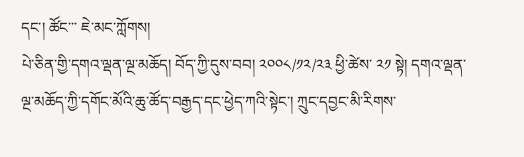དང་། ཚོང་་་ ཇེ་མང་ཀློགས།
པེ་ཅིན་གྱི་དགའ་ལྡན་ལྔ་མཆོད། བོད་ཀྱི་དུས་བབ། ༢༠༠༨/༡༢/༢༣ ཕྱི་ཚེས་ ༢༡ སྟེ། དགའ་ལྡན་ལྔ་མཆོད་ཀྱི་དགོང་མོའི་ཆུ་ཚོད་བརྒྱད་དང་ཕྱེད་ཀའི་སྟེང་། ཀྲུང་དབྱང་མི་རིགས་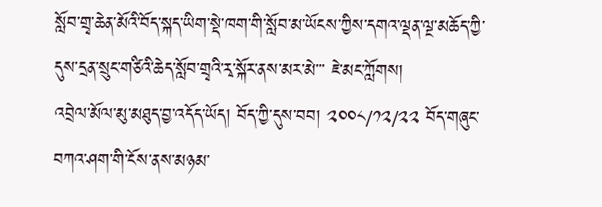སློབ་གྲྭ་ཆེན་མོའི་བོད་སྐད་ཡིག་སྡེ་ཁག་གི་སློབ་མ་ཡོངས་ཀྱིས་དགའ་ལྡན་ལྔ་མཆོད་ཀྱི་དུས་དྲན་སྲུང་གཙིའི་ཆེད་སློབ་གྲྭའི་རྭ་སྐོར་ནས་མར་མེ་་་ ཇེ་མང་ཀློགས།
འབྲེལ་མོལ་མུ་མཐུད་བྱ་འདོད་ཡོད། བོད་ཀྱི་དུས་བབ། ༢༠༠༨/༡༢/༢༢ བོད་གཞུང་བཀའ་ཤག་གི་ངོས་ནས་མཉམ་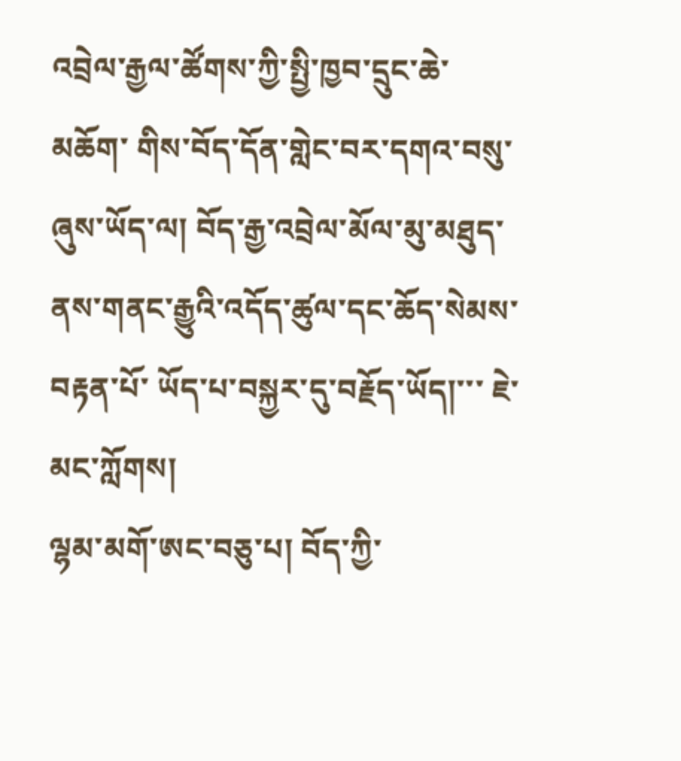འབྲེལ་རྒྱལ་ཚོགས་ཀྱི་སྤྱི་ཁྱབ་དྲུང་ཆེ་མཆོག་ གིས་བོད་དོན་གླེང་བར་དགའ་བསུ་ཞུས་ཡོད་ལ། བོད་རྒྱ་འབྲེལ་མོལ་མུ་མཐུད་ནས་གནང་རྒྱུའི་འདོད་ཚུལ་དང་ཆོད་སེམས་བརྟན་པོ་ ཡོད་པ་བསྐྱར་དུ་བརྗོད་ཡོད།་་་ ཇེ་མང་ཀློགས།
ལྷམ་མགོ་ཨང་བཅུ་པ། བོད་ཀྱི་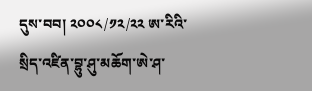དུས་བབ། ༢༠༠༨/༡༢/༢༢ ཨ་རིའི་སྲིད་འཛིན་བྷུ་ཤུ་མཆོག་ཨེ་ཤ་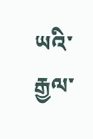ཡའི་རྒྱལ་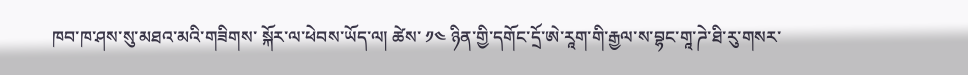ཁབ་ཁ་ཤས་སུ་མཐའ་མའི་གཟིགས་ སྐོར་ལ་ཕེབས་ཡོད་ལ། ཚེས་ ༡༤ ཉིན་གྱི་དགོང་དྲོ་ཨེ་རཱག་གི་རྒྱལ་ས་བྷང་གཱ་ཌེ་ཐི་རུ་གསར་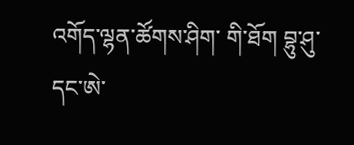འགོད་ལྷན་ཚོགས་ཤིག་ གི་ཐོག བྷུ་ཤུ་དང་ཨེ་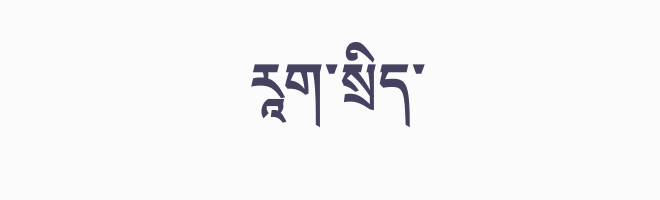རཱག་སྲིད་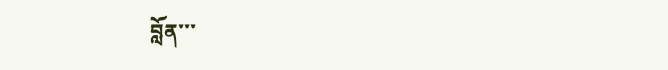བློན་་་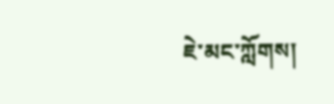ཇེ་མང་ཀློགས།